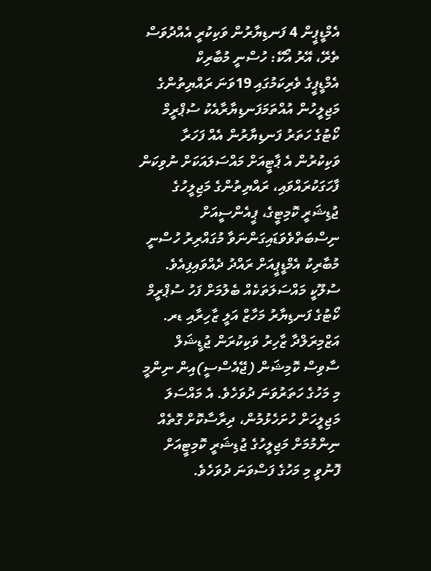އެމްޑީޕީން 4 ފަނޑިޔާރުން ވަކިކުރީ އެއްދުވަސް ތެރޭ، އޭރު އޯކޭ: ހުސްނީ މުބާރިކް
އެމްޑީޕީގެ ވެރިކަމުގައި 19ވަނަ ރައްޔިތުންގެ މަޖިލީހުން އުއްތަމަފަނޑިޔާރާއެކު ސުޕްރީމް ކޯޓުގެ ހަތަރު ފަނޑިޔާރުން އެއް ފަހަރާ ވަކިކުރުން އެ ޕާޓީއަށް މައްސަލައަކަށް ނުވިކަން ފާހަގަކުރައްވައި، ރައްޔިތުންގެ މަޖިލީހުގެ ޖުޑިޝަރީ ކޮމިޓީގެ، ޕީއެންސީއަށް ނިސްބަތްވެވަޑައިގަންނަވާ މުގައްރިރު ހުސްނީ މުބާރިކު އެމްޑީޕީއަށް ރައްދު ދެއްވައިފިއެވެ. ސުލޫކީ މައްސަލަތަކެއް ބެލުމަށް ފަހު ސުޕްރީމް ކޯޓުގެ ފަނޑިޔާރު މަހާޒް އަލީ ޒާހިރާއި ޑރ. އަޒްމިރަލްދާ ޒާހިރު ވަކިކުރަން ޖުޑީޝަލް ސާވިސް ކޮމިޝަން (ޖޭއެސްސީ)އިން ނިންމީ މި މަހުގެ ހަތަރުވަނަ ދުވަހެވެ. އެ މައްސަލަ މަޖިލީހަށް ހުށަހެޅުމުން، ދިރާސާކޮށް ގޮތެއް ނިންމުމަށް މަޖިލީހުގެ ޖުޑިޝަރީ ކޮމިޓީއަށް ފޮނުވީ މި މަހުގެ ފަސްވަނަ ދުވަހެވެ.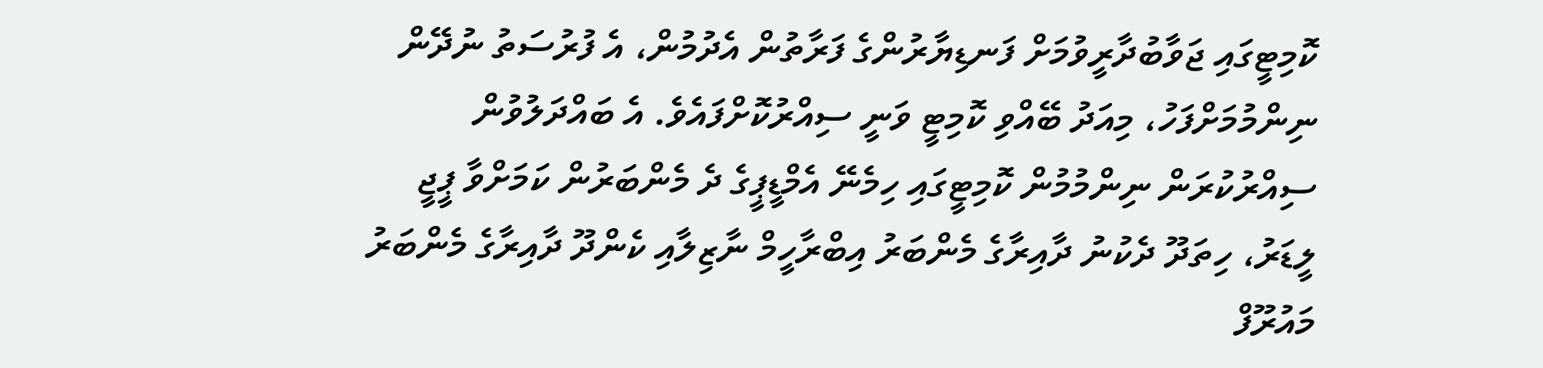ކޮމިޓީގައި ޖަވާބުދާރީވުމަށް ފަނޑިޔާރުންގެ ފަރާތުން އެދުމުން، އެ ފުރުސަތު ނުދޭން ނިންމުމަށްފަހު، މިއަދު ބޭއްވި ކޮމިޓީ ވަނީ ސިއްރުކޮށްފައެވެ. އެ ބައްދަލުވުން ސިއްރުކުރަން ނިންމުމުން ކޮމިޓީގައި ހިމެނޭ އެމްޑީޕީގެ ދެ މެންބަރުން ކަމަށްވާ ޕީޖީ ލީޑަރު، ހިތަދޫ ދެކުނު ދާއިރާގެ މެންބަރު އިބްރާހީމް ނާޒިލާއި ކެންދޫ ދާއިރާގެ މެންބަރު މައުރޫފް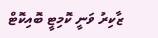ޒާކިރު ވަނީ ކޮމިޓީ ބޮއިކޮޓް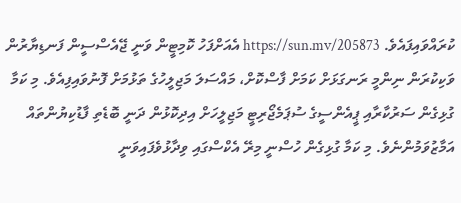ކުރައްވައިފައެވެ. https://sun.mv/205873 އެއަށްފަހު ކޮމިޓީން ވަނީ ޖޭއެސްސީން ފަނޑިޔާރުން ވަކިކުރަން ނިންމީ ރަނގަޅަށް ކަމަށް ފާސްކޮށް، މައްސަލަ މަޖިލީހުގެ ތަޅުމަށް ފޮނުވައިފިއެވެ. މި ކަމާ ގުޅިގެން ސަރުކާރާއި ޕީއެންސީގެ ސުޕަމެޖޯރިޓީ މަޖިލީހަށް އިދިކޮޅުން ދަނީ ބޮޑެތި ފާޑުކިޔުންތައް އަމާޒުވަމުންނެވެ. މި ކަމާ ގުޅިގެން ހުސްނީ މިރޭ އެކްސްގައި ވިދާޅުވެފައިވަނީ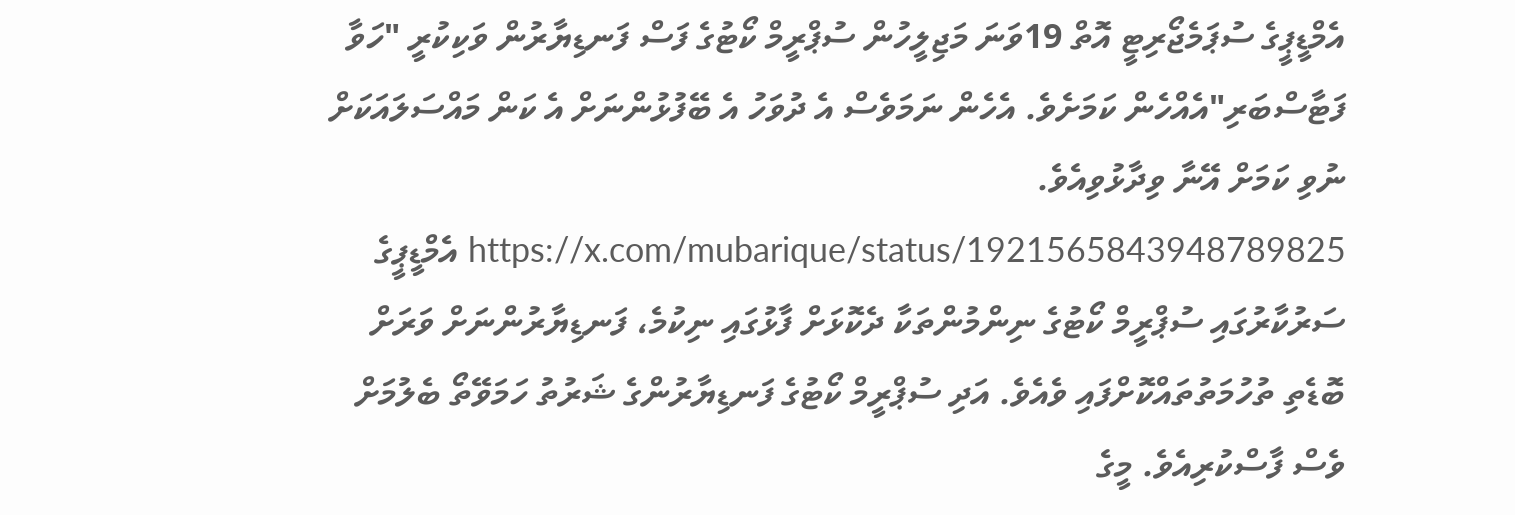އެމްޑީޕީގެ ސުޕަމެޖޯރިޓީ އޮތް 19ވަނަ މަޖިލީހުން ސުޕްރީމް ކޯޓުގެ ފަސް ފަނޑިޔާރުން ވަކިކުރީ "ހަވާ ފަޓާސްބަރި"އެއްހެން ކަމަށެވެ. އެހެން ނަމަވެސް އެ ދުވަހު އެ ބޭފުޅުންނަށް އެ ކަން މައްސަލައަކަށް ނުވި ކަމަށް އޭނާ ވިދާޅުވިއެވެ. https://x.com/mubarique/status/1921565843948789825 އެމްޑީޕީގެ ސަރުކާރުގައި ސުޕްރީމް ކޯޓުގެ ނިންމުންތަކާ ދެކޮޅަށް ފާޅުގައި ނިކުމެ، ފަނޑިޔާރުންނަށް ވަރަށް ބޮޑެތި ތުހުމަތުތައްކޮށްފައި ވެއެވެ. އަދި ސުޕްރީމް ކޯޓުގެ ފަނޑިޔާރުންގެ ޝަރުތު ހަމަވޭތޯ ބެލުމަށް ވެސް ފާސްކުރިއެވެ. މީގެ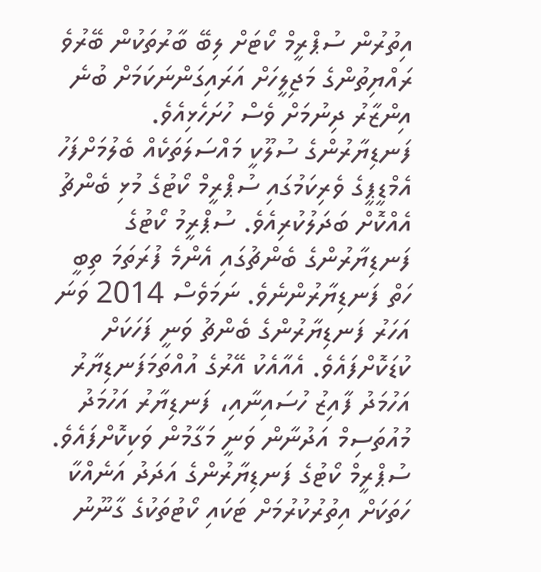އިތުރުން ސުޕްރީމް ކޯޓަށް ލިބޭ ބާރުތަކުން ބޭރުވެ ރައްޔިތުންގެ މަޖިލީހަށް އަރައިގަންނަކަމަށް ބުނެ އިންޒާރު ދިނުމަށް ވެސް ހުށަހެޅިއެވެ. ފަނޑިޔާރުންގެ ސުލޫކީ މައްސަލަތަކެއް ބެލުމަށްފަހު އެމްޑީޕީގެ ވެރިކަމުގައި ސުޕްރީމް ކޯޓުގެ މުޅި ބެންޗު އެއްކޮށް ބަދަލުކުރިއެވެ. ސުޕްރީމު ކޯޓުގެ ފަނޑިޔާރުންގެ ބެންޗުގައި އެންމެ ފުރަތަމަ ތިބީ ހަތް ފަނޑިޔާރުންނެވެ. ނަމަވެސް 2014 ވަނަ އަހަރު ފަނޑިޔާރުންގެ ބެންޗު ވަނީ ފަހަކަށް ކުޑަކޮށްފައެވެ. އެއާއެކު އޭރުގެ އުއްތަމަފަނޑިޔާރު އަހުމަދު ފާއިޒު ހުސައިނާއި، ފަނޑިޔާރު އަހުމަދު މުއުތަސިމް އަދުނާން ވަނީ މަގާމުން ވަކިކޮށްފައެވެ. ސުޕްރީމް ކޯޓުގެ ފަނޑިޔާރުންގެ އަދަދު އަނެއްކާ ހަތަކަށް އިތުރުކުރުމަށް ޓަކައި ކޯޓުތަކުގެ ގާނޫނު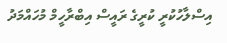އިސްލާހުކުރީ ކުރީގެ ރައީސް އިބްރާހީމް މުހައްމަދު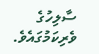ސާލިހުގެ ވެރިކަމުގައެވެ.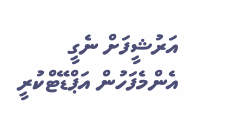އަރުޝީފަށް ނެގީ
އެންމެފަހުން އަޕްޑޭޓްކުރީ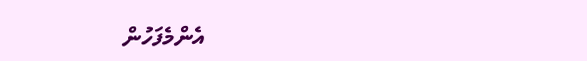އެންމެފަހުން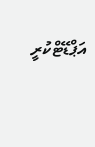އަޕްޑޭޓްކުރީ